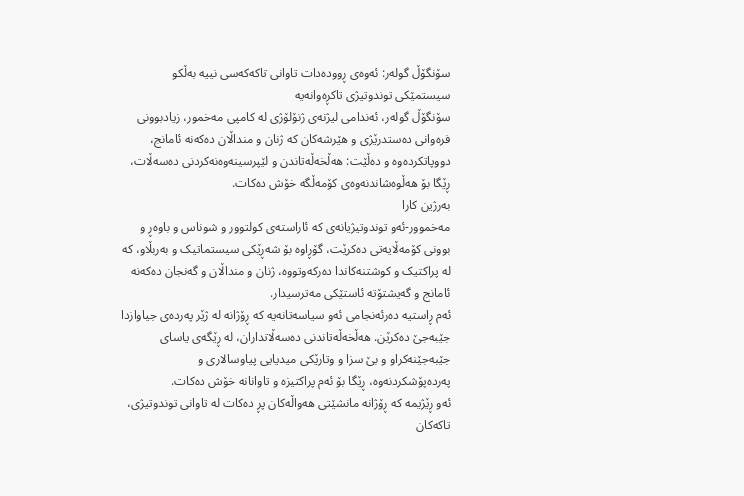سۆنگۆڵ گولەر: ئەوەی ڕوودەدات تاوانی تاکەکەسی نییە بەڵکو سیستمێکی توندوتیژی تاکڕەوانەیە
سۆنگۆڵ گولەر، ئەندامی لیژنەی ژنۆلۆژی لە کامپی مەخمور، زیادبوونی فرەوانی دەستدرێژی و هێرشەکان کە ژنان و منداڵان دەکەنە ئامانج، دووپاتکردەوە و دەڵێت: هەڵخەڵەتاندن و لێپرسینەوەنەکردنی دەسەڵات، ڕێگا بۆ هەڵوەشاندنەوەی کۆمەڵگە خۆش دەکات.
بەرژین کارا
مەخموور-ئەو توندوتیژیانەی کە ئاراستەی کولتوور و شوناس و باوەڕ و بوونی کۆمەڵایەتی دەکرێت، گۆڕاوە بۆ شەڕێکی سیستماتیک و بەربڵاو، کە لە پراکتیک و کوشتنەکاندا دەرکەوتووە، ژنان و منداڵان و گەنجان دەکەنە ئامانج و گەیشتۆتە ئاستێکی مەترسیدار.
ئەم ڕاستیە دەرئەنجامی ئەو سیاسەتانەیە کە ڕۆژانە لە ژێر پەردەی جیاوازدا جێبەجێ دەکرێن. هەڵخەڵەتاندنی دەسەڵاتداران، لە ڕێگەی یاسای جێبەجێنەکراو و بێ سزا و وتارێکی میدیایی پیاوسالاری و پەردەپۆشکردنەوە، ڕێگا بۆ ئەم پراکتیزە و تاوانانە خۆش دەکات.
ئەو ڕێژیمە کە ڕۆژانە مانشێتی هەواڵەکان پڕ دەکات لە تاوانی توندوتیژی، تاکەکان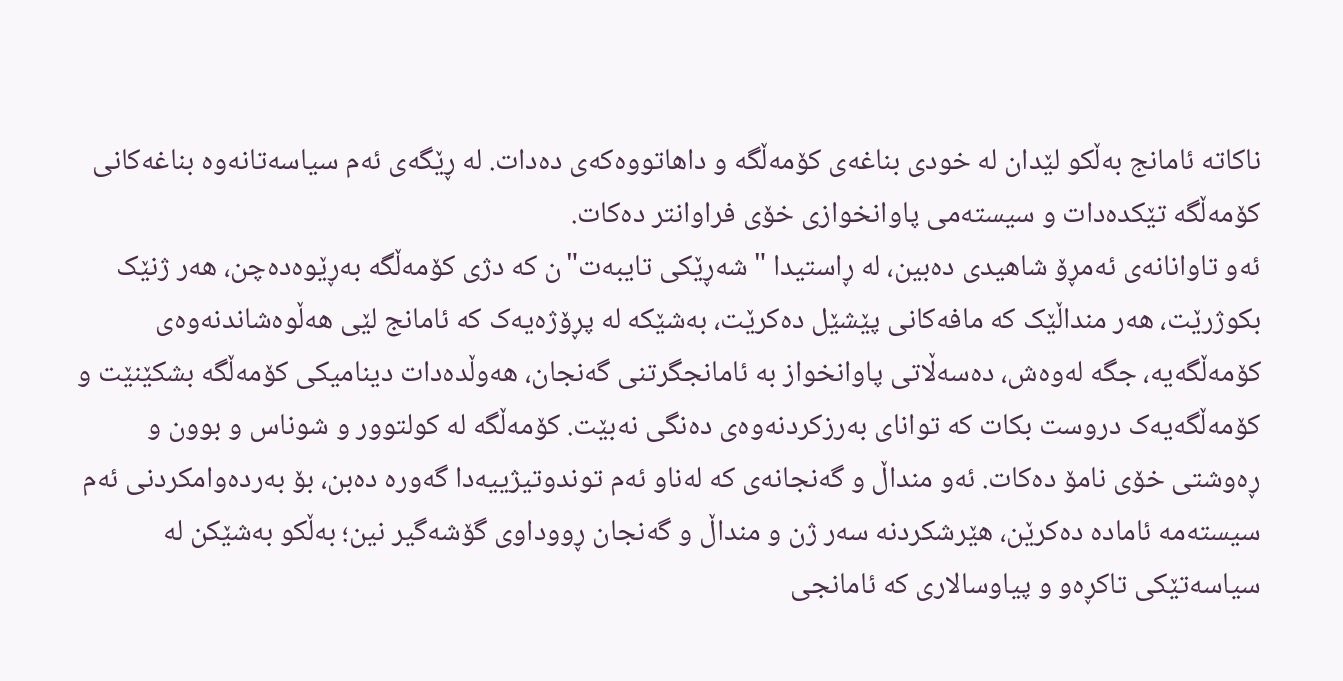ناکاتە ئامانج بەڵکو لێدان لە خودی بناغەی کۆمەڵگە و داهاتووەکەی دەدات. لە ڕێگەی ئەم سیاسەتانەوە بناغەکانی کۆمەڵگە تێکدەدات و سیستەمی پاوانخوازی خۆی فراوانتر دەکات.
ئەو تاوانانەی ئەمڕۆ شاهیدی دەبین، لە ڕاستیدا "شەڕێکی تایبەت"ن کە دژی کۆمەڵگە بەڕێوەدەچن، هەر ژنێک بکوژرێت، هەر منداڵێک کە مافەکانی پێشێل دەکرێت، بەشێکە لە پڕۆژەیەک کە ئامانج لێی هەڵوەشاندنەوەی کۆمەڵگەیە، جگە لەوەش، دەسەڵاتی پاوانخواز بە ئامانجگرتنی گەنجان، هەوڵدەدات دینامیکی کۆمەڵگە بشکێنێت و کۆمەڵگەیەک دروست بکات کە توانای بەرزکردنەوەی دەنگی نەبێت. کۆمەڵگە لە کولتوور و شوناس و بوون و ڕەوشتی خۆی نامۆ دەکات. ئەو منداڵ و گەنجانەی کە لەناو ئەم توندوتیژییەدا گەورە دەبن، بۆ بەردەوامکردنی ئەم سیستەمە ئامادە دەکرێن، هێرشکردنە سەر ژن و منداڵ و گەنجان ڕووداوی گۆشەگیر نین؛ بەڵکو بەشێکن لە سیاسەتێکی تاکڕەو و پیاوسالاری کە ئامانجی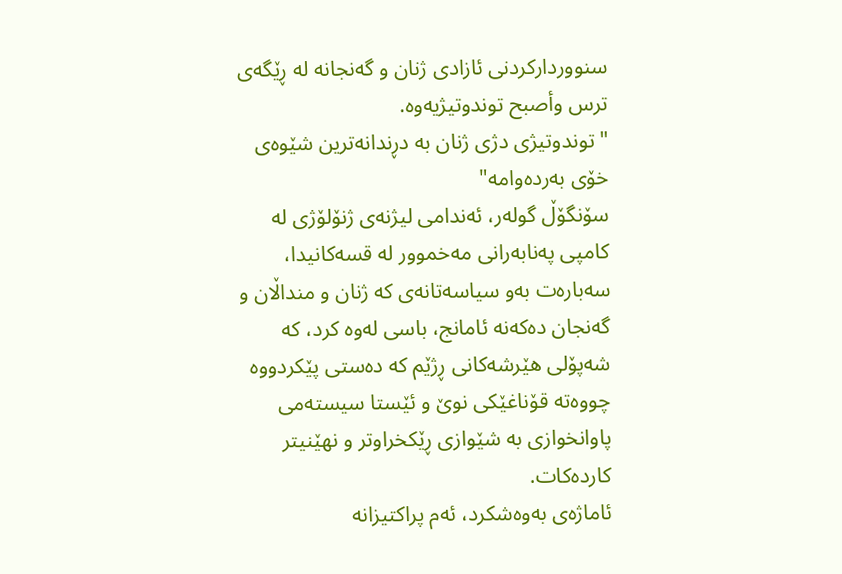سنووردارکردنی ئازادی ژنان و گەنجانە لە ڕێگەی ترس وأصبح توندوتیژیەوە.
"توندوتیژی دژی ژنان بە دڕندانەترین شێوەی خۆی بەردەوامە"
سۆنگۆڵ گولەر، ئەندامی لیژنەی ژنۆلۆژی لە کامپی پەنابەرانی مەخموور لە قسەکانیدا، سەبارەت بەو سیاسەتانەی کە ژنان و منداڵان و گەنجان دەکەنە ئامانج، باسی لەوە کرد، کە شەپۆلی هێرشەکانی ڕژێم کە دەستی پێکردووە چووەتە قۆناغێکی نوێ و ئێستا سیستەمی پاوانخوازی بە شێوازی ڕێکخراوتر و نهێنیتر کاردەکات.
ئاماژەی بەوەشکرد، ئەم پراکتیزانە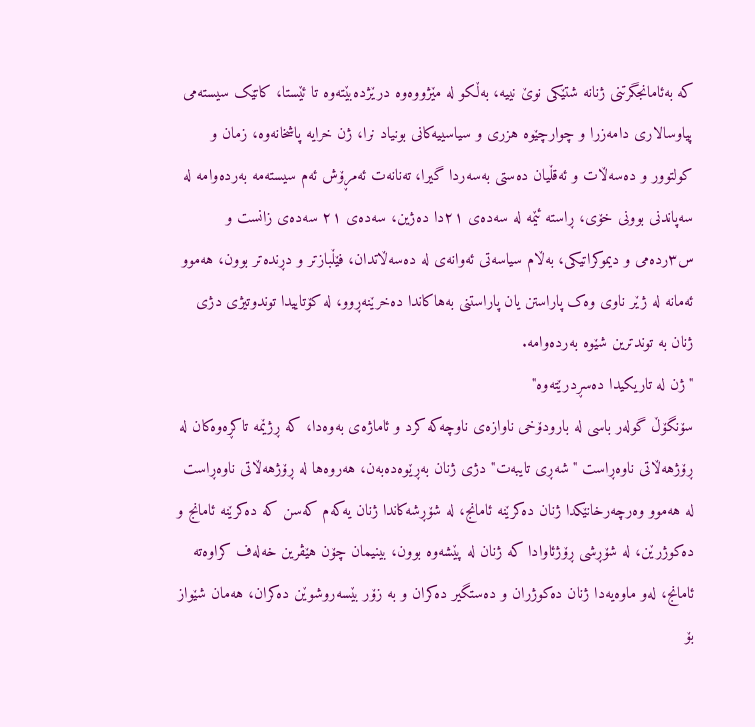کە بەئامانجگرتنی ژنانە شتێکی نوێ نییە، بەڵکو لە مێژووەوە درێژدەبێتەوە تا ئێستا، کاتێک سیستەمی پیاوسالاری دامەزرا و چوارچێوە هزری و سیاسییەکانی بونیاد نرا، ژن خرایە پاشخانەوە، زمان و کولتوور و دەسەڵات و ئەقڵیان دەستی بەسەردا گیرا، تەنانەت ئەمڕۆش ئەم سیستەمە بەردەوامە لە سەپاندنی بوونی خۆی، ڕاستە ئێمە لە سەدەی ٢١دا دەژین، سەدەی ٢١ سەدەی زانست و س٣ردەمی و دیموکراتیکی، بەڵام سیاسەتی ئەوانەی لە دەسەڵاتدان، فێڵبازتر و دڕندەتر بوون، هەموو ئەمانە لە ژێر ناوی وەک پاراستن یان پاراستنی بەهاکاندا دەخرێنەڕوو، لە کۆتاییدا توندوتیژی دژی ژنان بە توندترین شێوە بەردەوامە.
"ژن لە تاریکیدا دەسڕدرێتەوە"
سۆنگۆڵ گولەر باسی لە بارودۆخی ناوازەی ناوچەکە کرد و ئاماژەی بەوەدا، کە ڕژێمە تاکڕەوەکان لە ڕۆژهەڵاتی ناوەڕاست "شەڕی تایبەت" دژی ژنان بەڕێوەدەبەن، هەروەها لە ڕۆژهەڵاتی ناوەڕاست لە هەموو وەرچەرخانێکدا ژنان دەکرێنە ئامانج، لە شۆڕشەکاندا ژنان یەکەم کەسن کە دەکرێنە ئامانج و دەکوژرێن، لە شۆڕشی ڕۆژئاوادا کە ژنان لە پێشەوە بوون، بینیمان چۆن هێڤرین خەلەف کراوەتە ئامانج، لەو ماوەیەدا ژنان دەکوژران و دەستگیر دەکران و بە زۆر بێسەروشوێن دەکران، هەمان شێواز بۆ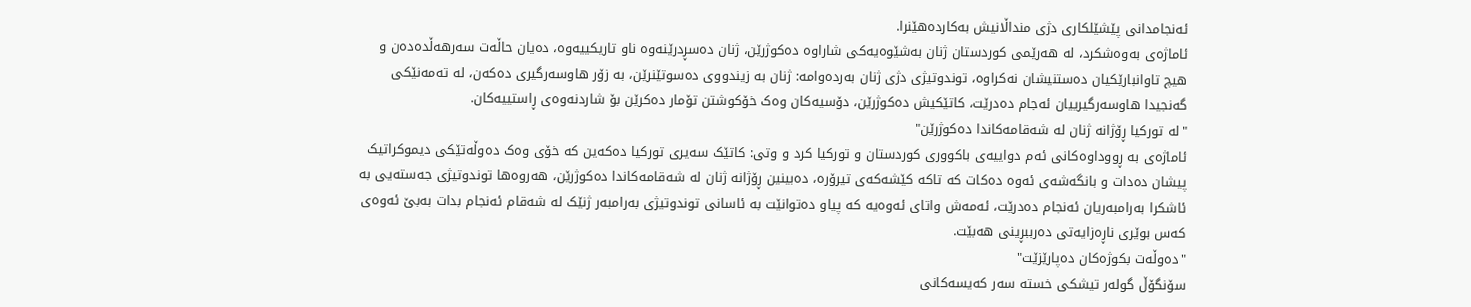ئەنجامدانی پێشێلکاری دژی منداڵانیش بەکاردەهێنرا.
ئاماژەی بەوەشکرد، لە هەرێمی کوردستان ژنان بەشێوەیەکی شاراوە دەکوژرێن، ژنان دەسڕدرێنەوە ناو تاریکییەوە، دەیان حاڵەت سەرهەڵدەدەن و هیچ تاوانبارێکیان دەستنیشان نەکراوە، توندوتیژی دژی ژنان بەردەوامە: ژنان بە زیندووی دەسوتێنرێن، بە زۆر هاوسەرگیری دەکەن، لە تەمەنێکی گەنجیدا هاوسەرگیرییان ئەجام دەدرێت، کاتێکیش دەکوژرێن، دۆسیەکان وەک خۆکوشتن تۆمار دەکرێن بۆ شاردنەوەی ڕاستییەکان.
"لە تورکیا ڕۆژانە ژنان لە شەقامەکاندا دەکوژرێن"
ئاماژەی بە ڕووداوەکانی ئەم دواییەی باکووری کوردستان و تورکیا کرد و وتی: کاتێک سەیری تورکیا دەکەین کە خۆی وەک دەوڵەتێکی دیموکراتیک پیشان دەدات و بانگەشەی ئەوە دەکات کە تاکە کێشەکەی تیرۆرە، دەبینین ڕۆژانە ژنان لە شەقامەکاندا دەکوژرێن، هەروەها توندوتیژی جەستەیی بە ئاشکرا بەرامبەریان ئەنجام دەدرێت، ئەمەش واتای ئەوەیە کە پیاو دەتوانێت بە ئاسانی توندوتیژی بەرامبەر ژنێک لە شەقام ئەنجام بدات بەبێ ئەوەی کەس بوێری ناڕەزایەتی دەرببڕینی هەبێت.
"دەوڵەت بکوژەکان دەپارێزێت"
سۆنگۆڵ گولەر تیشکی خستە سەر کەیسەکانی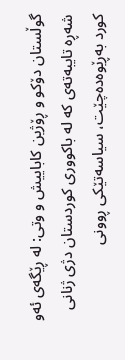گوڵستان دۆکو و ڕۆژین کاباییش و وتی: لە ڕێگەی ئەو شەڕە تایبەتەی کە لە باکووری کوردستان دژی ژنانی کورد بەڕێوەدەچێت، سیاسەتێکی ڕوونی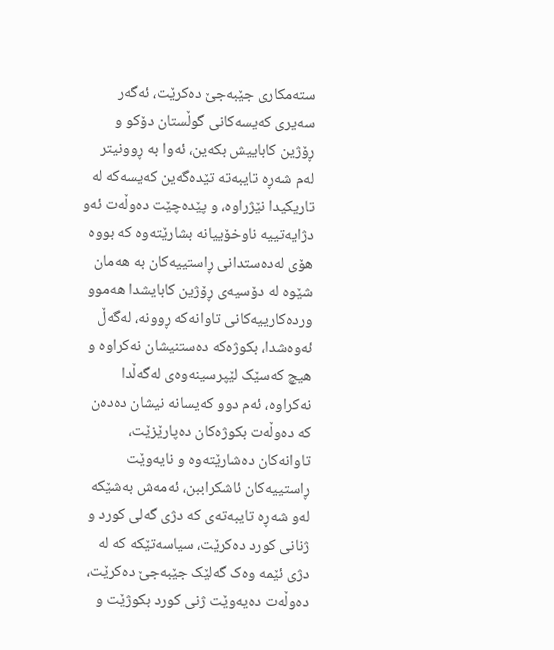ستەمکاری جێبەجێ دەکرێت، ئەگەر سەیری کەیسەکانی گوڵستان دۆکو و ڕۆژین کاباییش بکەین، ئەوا بە ڕوونیتر لەم شەڕە تایبەتە تێدەگەین کەیسەکە لە تاریکیدا نێژراوە، و پێدەچێت دەوڵەت ئەو دژایەتییە ناوخۆییانە بشارێتەوە کە بووە هۆی لەدەستدانی ڕاستییەکان بە هەمان شێوە لە دۆسیەی ڕۆژین کابایشدا هەموو وردەکارییەکانی تاوانەکە ڕوونە، لەگەڵ ئەوەشدا، بکوژەکە دەستنیشان نەکراوە و هیچ کەسێک لێپرسینەوەی لەگەڵدا نەکراوە، ئەم دوو کەیسانە نیشان دەدەن کە دەوڵەت بکوژەکان دەپارێزێت، تاوانەکان دەشارێتەوە و نایەوێت ڕاستییەکان ئاشکراببن، ئەمەش بەشێکە لەو شەڕە تایبەتەی کە دژی گەلی کورد و ژنانی کورد دەکرێت، سیاسەتێکە کە لە دژی ئێمە وەک گەلێک جێبەجێ دەکرێت، دەوڵەت دەیەوێت ژنی کورد بکوژێت و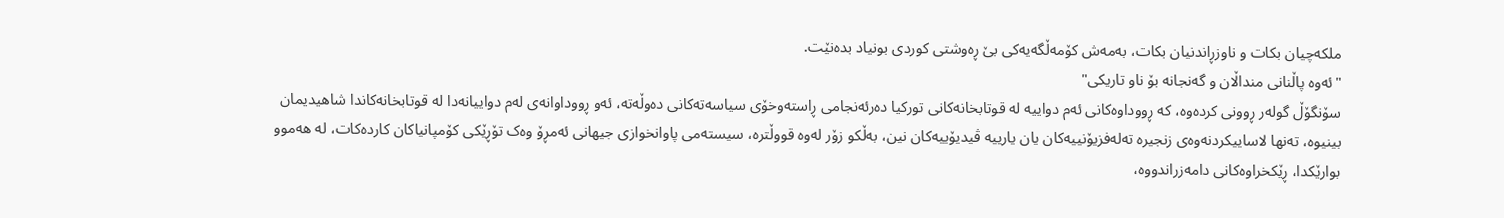ملکەچیان بکات و ناوزڕاندنیان بکات، بەمەش کۆمەڵگەیەکی بێ ڕەوشتی کوردی بونیاد بدەنێت.
"ئەوە پاڵنانی منداڵان و گەنجانە بۆ ناو تاریکی"
سۆنگۆڵ گولەر ڕوونی کردەوە، کە ڕووداوەکانی ئەم دواییە لە قوتابخانەکانی تورکیا دەرئەنجامی ڕاستەوخۆی سیاسەتەکانی دەوڵەتە، ئەو ڕووداوانەی لەم دواییانەدا لە قوتابخانەکاندا شاهیدیمان بینیوە، تەنها لاساییکردنەوەی زنجیرە تەلەفزیۆنییەکان یان یارییە ڤیدیۆییەکان نین، بەڵکو زۆر لەوە قووڵترە، سیستەمی پاوانخوازی جیهانی ئەمڕۆ وەک تۆڕێکی کۆمپانیاکان کاردەکات، لە هەموو بوارێکدا، ڕێکخراوەکانی دامەزراندووە،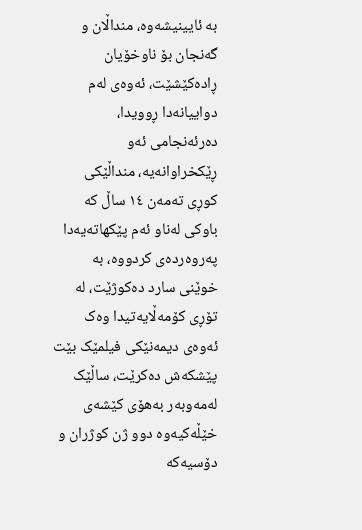بە ئایینیشەوە، منداڵان و گەنجان بۆ ناوخۆیان ڕادەکێشێت، ئەوەی لەم دواییانەدا ڕوویدا، دەرئەنجامی ئەو ڕێکخراوانەیە، منداڵێکی کوڕی تەمەن ١٤ ساڵ کە باوکی لەناو ئەم پێکهاتەیەدا پەروەردەی کردووە، بە خوێنی سارد دەکوژێت، لە تۆڕی کۆمەڵایەتیدا وەک ئەوەی دیمەنێکی فیلمێک بێت پێشکەش دەکرێت، ساڵێک لەمەوبەر بەهۆی کێشەی خێڵەکیەوە دوو ژن کوژران و دۆسیەکە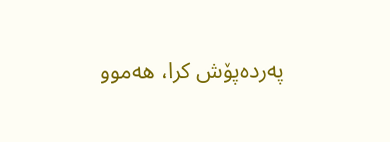پەردەپۆش کرا، هەموو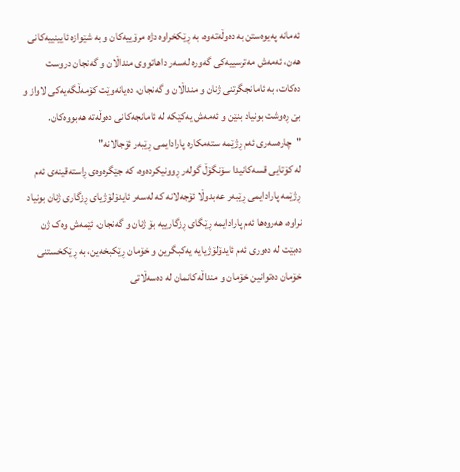ئەمانە پەیوەستن بە دەوڵەتەوە، بە ڕێکخراوە دژە مرۆییەکان و بە شێوازە ئایینییەکانی هەن، ئەمەش مەترسییەکی گەورە لەسەر داهاتووی منداڵان و گەنجان دروست دەکات، بە ئامانجگرتنی ژنان و منداڵان و گەنجان، دەیانەوێت کۆمەڵگەیەکی لاواز و بێ ڕەوشت بونیاد بنێن و ئەمەش یەکێکە لە ئامانجەکانی دەوڵەتە هەبووەکان.
"چارەسەری ئەم ڕژێمە ستەمکارە پارادایمی ڕێبەر ئۆجالانە"
لە کۆتایی قسەکانیدا سۆنگۆڵ گولەر ڕوونیکردەوە، کە جێگرەوەی ڕاستەقینەی ئەم ڕژێمە پارادایمی ڕێبەر عەبدوڵا ئۆجەلانە کە لەسەر ئایدۆلۆژیای ڕزگاری ژنان بونیاد نراوە، هەروەها ئەم پارادایمە ڕێگای ڕزگارییە بۆ ژنان و گەنجان، ئێمەش وەک ژن دەبێت لە دەوری ئەم ئایدۆلۆژیایە یەکبگرین و خۆمان ڕێکبخەین، بە ڕێکخستنی خۆمان دەتوانین خۆمان و منداڵەکانمان لە دەسەڵاتی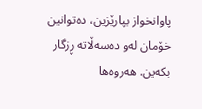پاوانخواز بپارێزین، دەتوانین خۆمان لەو دەسەڵاتە ڕزگار بکەین. هەروەها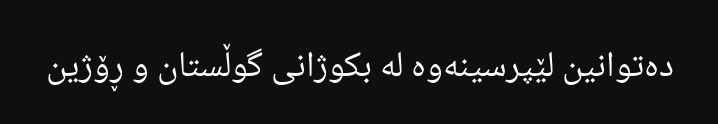دەتوانین لێپرسینەوە لە بکوژانی گوڵستان و ڕۆژین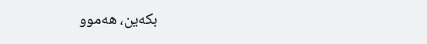بکەین، هەموو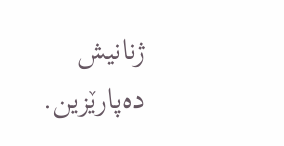ژنانیش دەپارێزین.